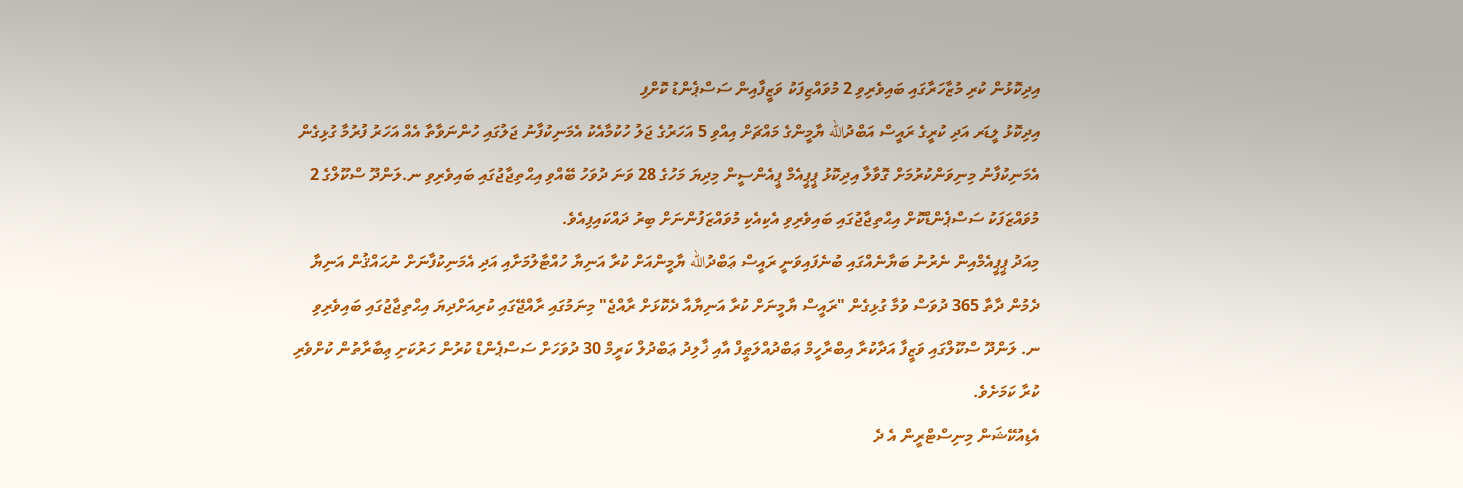އިދިކޮޅުން ކުރި މުޒާހަރާގައި ބައިވެރިވި 2 މުވައްޒިފަކު ވަޒީފާއިން ސަސްޕެންޑު ކޮށްފި
އިދިކޮޅު ލީޑަރ އަދި ކުރީގެ ރައީސް އަބްދުالله ޔާމީންގެ މައްޗަށް އިއްވި 5 އަހަރުގެ ޖަލު ހުކުމާއެކު އެމަނިކުފާނު ޖަލުގައި ހުންނަވާތާ އެއް އަހަރު ފުރުމާ ގުޅިގެން އެމަނިކުފާނު މިނިވަންކުރުމަށް ގޮވާލާ އިދިކޮޅު ޕީޕީއެމް ޕީއެންސީން މިދިޔަ މަހުގެ 28 ވަނަ ދުވަހު ބޭއްވި އިޙްތިޖާޖުގައި ބައިވެރިވި ނ.ލަންދޫ ސްކޫލްގެ 2 މުވައްޒަފަކު ސަސްޕެންޑްކޮށް އިޙްތިޖާޖުގައި ބައިވެރިވި އެކިއެކި މުވައްޒަފުންނަށް ބިރު ދައްކައިފިއެވެ.
މިއަދު ޕީޕީއެމްއިން ނެރުނު ބަޔާނެއްގައި ބުނެފައިވަނީ ރައީސް ޢަބްދުالله ޔާމީންއަށް ކުރާ އަނިޔާ ހުއްޓާލުމަށާއި އަދި އެމަނިކުފާނަށް ނުޙައްޤުން އަނިޔާ ދެމުން ދާތާ 365 ދުވަސް ވުމާ ގުޅިގެން "ރައީސް ޔާމީނަށް ކުރާ އަނިޔާއާ ދެކޮޅަށް ރާއްޖެ" މިނަމުގައި ރާއްޖޭގައި ކުރިއަށްދިޔަ އިޙްތިޖާޖުގައި ބައިވެރިވި ނ. ލަންދޫ ސްކޫލްގައި ވަޒީފާ އަދާކުރާ އިބްރާހީމް ޢަބްދުއްލަޠީފް އާއި ޚާލިދު ޢަބްދުލް ކަރީމް 30 ދުވަހަށް ސަސްޕެންޑް ކުރުން ހަރުކަށި ޢިބާރާތުން ކުށްވެރި ކުރާ ކަމަށެވެ.
އެޑިއުކޭޝަން މިނިސްޓްރީން އެ ދެ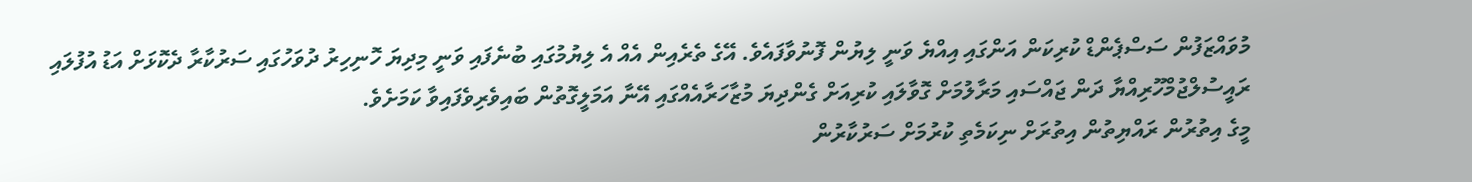މުވައްޒަފުން ސަސްޕެންޑް ކުރިކަން އަންގައި އިއްޔެ ވަނީ ލިޔުން ފޮނުވާފައެވެ. އޭގެ ތެރެއިން އެއް އެ ލިޔުމުގައި ބުނެފައި ވަނީ މިދިޔަ ހޮނިހިރު ދުވަހުގައި ސަރުކާރާ ދެކޮޅަށް އަޑު އުފުލައި ރައީސުލްޖުމްހޫރިއްޔާ ދަން ޖައްސައި މަރާލުމަށް ގޮވާލައި ކުރިއަށް ގެންދިޔަ މުޒާހަރާއެއްގައި އޭނާ އަމަލީގޮތުން ބައިވެރިވެފައިވާ ކަމަށެވެ.
މީގެ އިތުރުން ރައްޔިތުން އިތުރަށް ނިކަމެތި ކުރުމަށް ސަރުކާރުން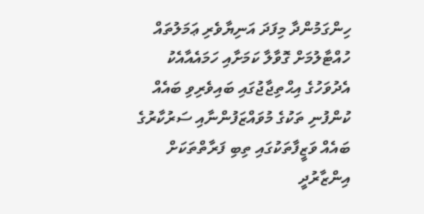ހިންގަމުންދާ މިފަދަ އަނިޔާވެރި ޢަމަލުތައް ހުއްޓާލުމަށް ގޮވާލާ ކަމަށާއި ހަމައެއާއެކު އެދުވަހުގެ އިޙްތިޖާޖުގައި ބައިވެރިވި ބައެއް ކުންފުނި ތަކުގެ މުވައްޒަފުންނާއި ސަރުކާރުގެ ބައެއް ވަޒީފާތަކުގައި ތިބި ފަރާތްތަކަށް އިންޒާރުދީ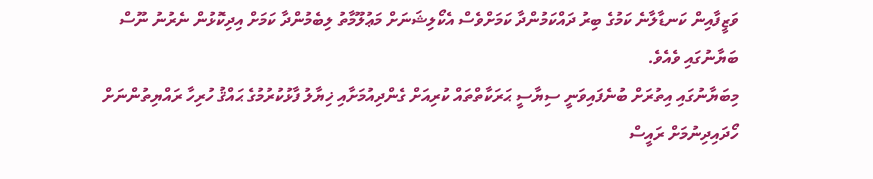ވަޒީފާއިން ކަނޑާލާނެ ކަމުގެ ބިރު ދައްކަމުންދާ ކަމަށްވެސް އެކޯލިޝަނަށް މަޢުލޫމާތު ލިބެމުންދާ ކަމަށް އިދިކޮޅުން ނެރުނު ނޫސް ބަޔާނުގައި ވެއެވެ.
މިބަޔާނުގައި އިތުރަށް ބުނެފައިވަނީ ސިޔާސީ ޙަރަކާތްތައް ކުރިއަށް ގެންދިއުމަށާއި ޚިޔާލު ފާޅުކުރުމުގެ ޙައްޤު ހުރިހާ ރައްޔިތުންނަށް ހޯދައިދިނުމަށް ރައީސް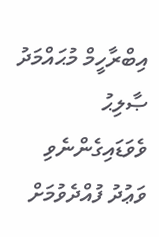އިބްރާހީމް މުޙައްމަދު ޞާލިޙު ވެވަޑައިގެންނެވި ވަޢުދު ފުއްދެވުމަށް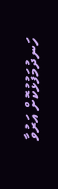ހަނދުމަފުޅުކޮށް އަރުވާ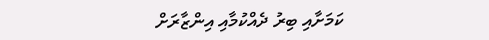ކަމަށާއި ބިރު ދެއްކުމާއި އިންޒާރަށް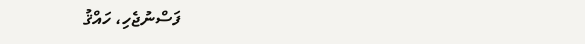ފަސްނުޖެހި، ހައްޤު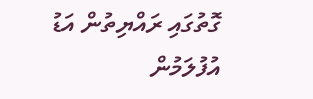ގޮތުގައި ރައްޔިތުން އަޑު އުފުލަމުން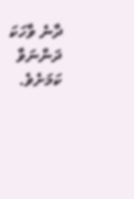ދާނެ ވާހަކަ ދަންނަވާ ކަމަށެވެ.